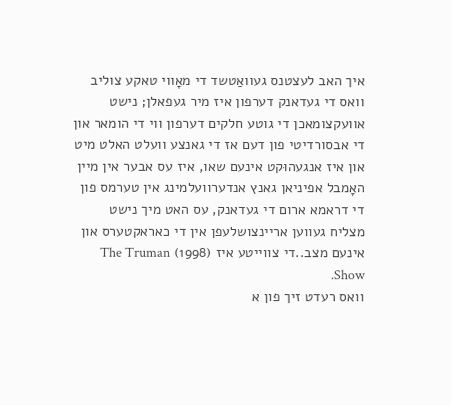איך האב לעצטנס געוואַטשד די מאָווי טאקע צוליב וואס די געדאנק דערפון איז מיר געפאלן; נישט אוועקצומאכן די גוטע חלקים דערפון ווי די הומאר און די אבסורדיטי פון דעם אז די גאנצע וועלט האלט מיט און איז אנגעהוּקט אינעם שאו, איז עס אבער אין מיין האָמבל אפיניאן גאנץ אנדערוועלמינג אין טערמס פון די דראמא ארום די געדאנק, עס האט מיך נישט מצליח געווען אריינצושלעפן אין די כאראקטערס און אינעם מצב..די צווייטע איז (1998) The Truman Show.
וואס רעדט זיך פון א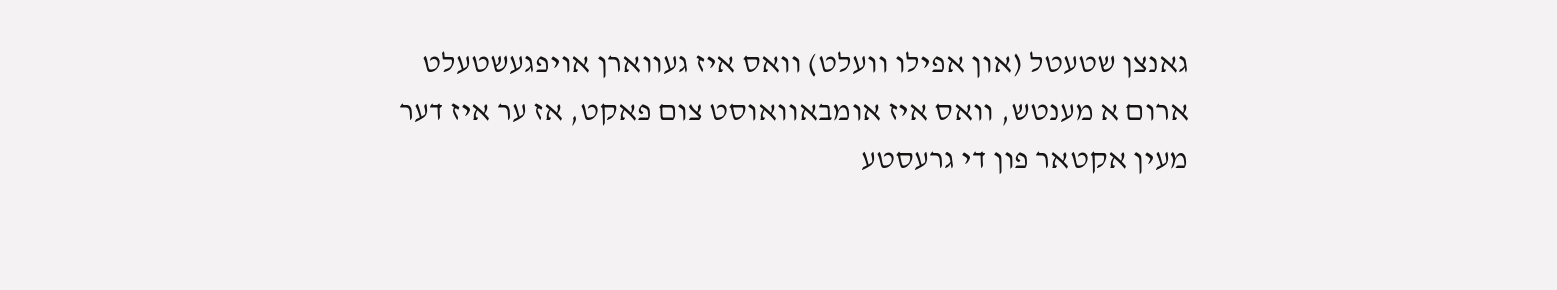גאנצן שטעטל (און אפילו וועלט) וואס איז געווארן אויפגעשטעלט ארום א מענטש, וואס איז אומבאוואוסט צום פאקט, אז ער איז דער מעין אקטאר פון די גרעסטע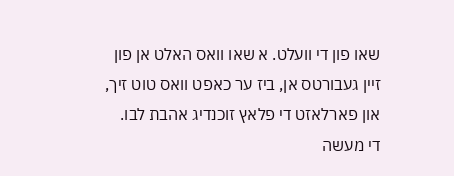שאו פון די וועלט. א שאו וואס האלט אן פון זיין געבורטס אן, ביז ער כאפט וואס טוט זיך, און פארלאזט די פלאץ זוכנדיג אהבת לבו.
די מעשה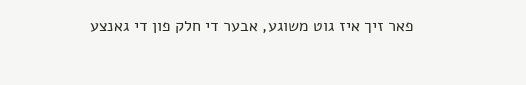פאר זיך איז גוט משוגע, אבער די חלק פון די גאנצע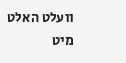וועלט האלט מיט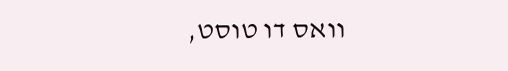וואס דו טוסט,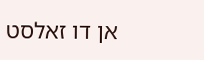אן דו זאלסט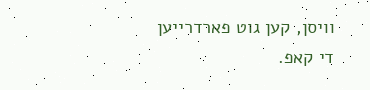וויסן, קען גוט פארדרייען די קאפ.